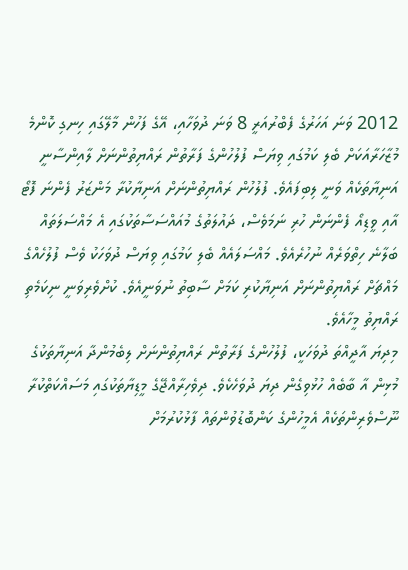2012 ވަނަ އަހަރުގެ ފެބްރުއަރީ 8 ވަނަ ދުވަހާއި، އޭގެ ފަހުން މާލޭގައި ހިނގި ކޮންމެ މުޒާހަރާއަކަށް ބެލި ކަމުގައި ވިޔަސް ފުލުހުންގެ ފަރާތުން ރައްޔިތުންނަށް ލާއިންސާނީ އަނިޔާތަކެއް ވަނީ ލިބިފައެވެ. ފުލުހުން ރައްޔިތުންނަށް އަނިޔާކުރާ މަންޒަރު ފެންނަ ފޮޓޯ އާއި ވީޑިއޯ ފެންނަން ހުރި ނަމަވެސް، ދައުލަތުގެ މުއައްސަސާތަކުގައި އެ މައްސަލަތައް ބަލާނެ ހިތްވަރެއް ނުހުރެއެވެ. މައްސަލައެއް ބެލި ކަމުގައި ވިޔަސް ދުވަހަކު ވެސް ފުލުހެއްގެ މައްޗަށް ރައްޔިތުންނަށް އަނިޔާކުރި ކަމަށް ސާބިތު ނުވަނީއެވެ. ކުށްވެރިވަނީ ނިކަމެތި ރައްޔިތު މީހާއެވެ.
މިދިޔަ އާދީއްތަ ދުވަހަކީ، ފުލުހުންގެ ފަރާތުން ރައްޔިތުންނަށް ލިބެމުންދާ އަނިޔާތަކުގެ މުޅިން އާ ބާބެއް ހުޅުވިގެން ދިޔަ ދުވަހެކެވެ. ދިވެހިރާއްޖޭގެ މީޑިޔާތަކުގައި މަސައްކަތްކުރާ ނޫސްވެރިންތަކެއް އެމީހުންގެ ކަންބޮޑުވުންތައް ފާޅުކުރުމަށް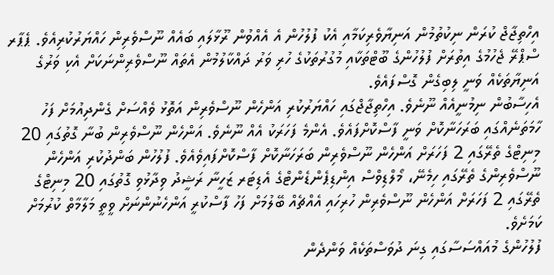އިހްތިޖާޖް ކުރަން ނިކުތުމުން އަނިޔާވެރިކަމާއި އެކު ފުލުހުން އެ އެއްވުން ރޫޅާލައި ބައެއް ނޫސްވެރިން ހައްޔަރުކުރިއެވެ. ޕެޕާރ ސްޕްރޭ ޖެހުމުގެ އިތުރަށް ފުލުހުންގެ ބޫޓްތަކާއި މުގުރުތަކުގެ ހުރި ވަރު ދައްކާލުމުން އެތައް ނޫސްވެރިންނަކަށް އެކި ވަރުގެ އަނިޔާތަކެއް ވަނީ ލިބިގެން ގޮސްފައެވެ.
އެހިސާބުން ނިމުނީއެއް ނޫނެވެ. އިހްތިޖާޖްގައި ހައްޔަރުކުރި އަންހެން ނޫސްވެރިން އަތޮޅު ވެއްސަށް ގެންދިއުމަށް ފަހު ހާމަތަނެއްގައި ބަރަހަނާކޮށް ވަނީ ފާސްކޮށްފައެވެ. އެންމެ ފަހަރަކު އެއް ނޫނެވެ. އަންހެން ނޫސްވެރިން ބުނާ ގޮތުގައި 20 މިނިޓްގެ ތެރޭގައި 2 ފަހަރަށް އަންހެން ނޫސްވެރިން ބަރަހަނާކޮށް ފާސްކޮށްފައިވެއެވެ. ފުލުހުން ބަންދުކުރި އަންހެން ނޫސްވެރިންގެ ތެރޭގައި ހިމެނޭ، މޯލްޑިވްސް އިންޑިޕެންޑެންޓްގެ އެޑިޓަރ ޒަހީނާ ރަޝީދު ވިދާޅުވި ގޮތުގައި 20 މިނިޓްގެ ތެރޭގައި 2 ފަހަރަށް އަންހެން ނޫސްވެރިން ހުރިހައި އެއްޗެއް ބޭލުމަށް ފަހު ފާސްކުރީ އަންހެނުންނަށް ވީތީ މަލާމާތް ކުރުމަށް ކަމަށެވެ.
ފުލުހުންގެ މުއައްސަސާގައި ގިނަ ދުވަސްތަކެއް ވަންދެން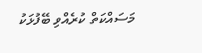މަސައްކަތް ކުރެއްވި ބޭފުޅަކު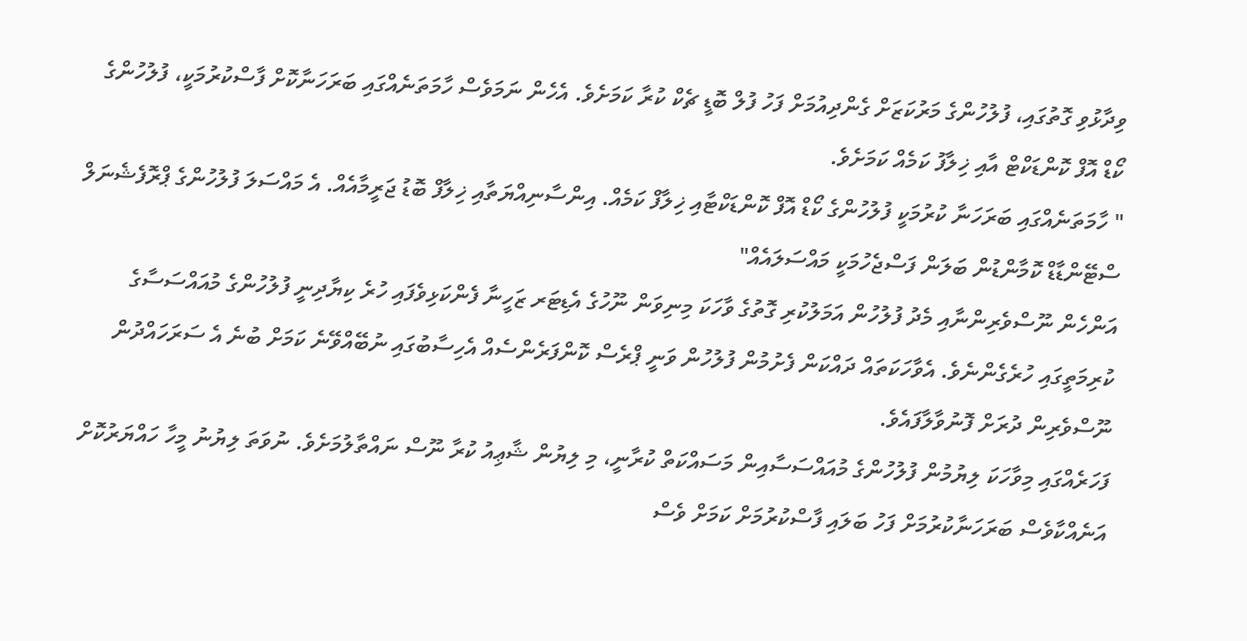ވިދާޅުވި ގޮތުގައި، ފުލުހުންގެ މަރުކަޒަށް ގެންދިއުމަށް ފަހު ފުލް ބޮޑީ ޗެކް ކުރާ ކަމަށެވެ. އެހެން ނަމަވެސް ހާމަތަނެއްގައި ބަރަހަނާކޮށް ފާސްކުރުމަކީ، ފުލުހުންގެ ކޯޑް އޮފް ކޮންޑަކްޓް އާއި ޚިލާފު ކަމެއް ކަމަށެވެ.
" ހާމަތަނެއްގައި ބަރަހަނާ ކުރުމަކީ ފުލުހުންގެ ކޯޑް އޮފް ކޮންޑަކްޓާއި ޚިލާފް ކަމެއް. އިންސާނިއްޔަތާއި ޚިލާފް ބޮޑު ޖަރީމާއެއް. އެ މައްސަލަ ފުލުހުންގެ ޕްރޮފެޝެނަލް ސްޓޭންޑާޑް ކޮމާންޑުން ބަލަން ފަސްޖެހުމަކީ މައްސަލައެއް"
އަންހެން ނޫސްވެރިންނާއި މެދު ފުލުހުން އަމަލުކުރި ގޮތުގެ ވާހަކަ މިނިވަން ނޫހުގެ އެޑިޓަރ ޒަހީނާ ފެންކަޅިވެފައި ހުރެ ކިޔާދިނީ ފުލުހުންގެ މުއައްސަސާގެ ކުރިމަތީގައި ހުރެގެންނެވެ. އެވާހަކަތައް ދައްކަން ފެށުމުން ފުލުހުން ވަނީ ޕްރެސް ކޮންފަރެންސެއް އެހިސާބުގައި ނުބޭއްވޭނެ ކަމަށް ބުނެ އެ ސަރަހައްދުން ނޫސްވެރިން ދުރަށް ފޮނުވާލާފައެވެ.
ފަހަރެއްގައި މިވާހަކަ ލިޔުމުން ފުލުހުންގެ މުއައްސަސާއިން މަސައްކަތް ކުރާނީ، މި ލިޔުން ޝާޢިއު ކުރާ ނޫސް ނައްތާލުމަށެވެ. ނުވަތަ ލިޔުނު މީހާ ހައްޔަރުކޮށް އަނެއްކާވެސް ބަރަހަނާކުރުމަށް ފަހު ބަލައި ފާސްކުރުމަށް ކަމަށް ވެސް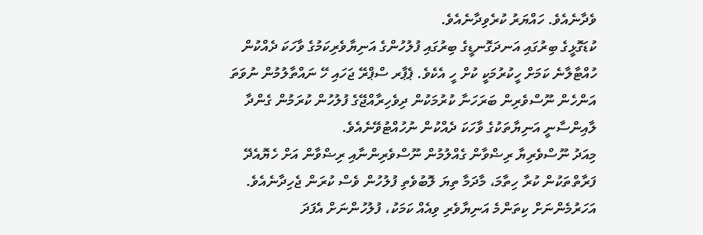ވެދާނެއެވެ. ހައްޔަރު ކުރެވިދާނެއެވެ.
ކުޑަގޮޅީގެ ބިރުގައި އަނދަގޮނޑީގެ ބިރުގައި ފުލުހުންގެ އަނިޔާވެރިކަމުގެ ވާހަކަ ދެއްކުން ހުއްޓާލާނެ ކަމަށް ހީކުރުމަކީ ކުށް ހީ އެކެވެ. ޕެޕާރ ސްޕްރޭ ޖަހައި ހޭ ނައްތާލުމުން ނުވަތަ އަންހެން ނޫސްވެރިން ބަރަހަނާ ކުރުމަކުން ދިވެހިރާއްޖޭގެ ފުލުހުން ކުރަމުން ގެންދާ ލާއިންސާނީ އަނިޔާތަކުގެ ވާހަކަ ދެއްކުން ނުހުއްޓުވޭނެއެވެ.
މިއަދު ނޫސްވެރިޔާ ރިޟްވާން ގެއްލުމުން ނޫސްވެރިންނާއި ރިޟްވާން އަށް ހެޔޮއެދޭ ފަރާތްތަކުން ކުރާ ހިތާމަ، މާދަމާ ތިޔަ ލޮބުވެތި ފުލުހުން ވެސް ކުރަން ޖެހިދާނެއެވެ. އަހަރުމެންނަށް ކިތަންމެ އަނިޔާވެރި ވިއެއް ކަމަކު، ފުލުހުންނަށް އެފަދަ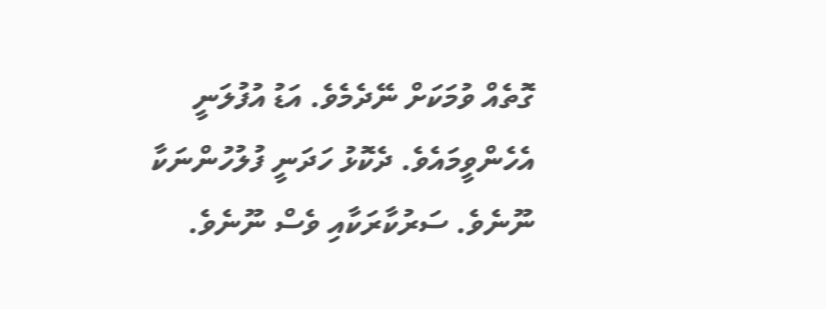ގޮތެއް ވުމަކަށް ނޭދެމެވެ. އަޑު އުފުލަނީ އެހެންވީމައެވެ. ދެކޮޅު ހަދަނީ ފުލުހުންނަކާ ނޫނެވެ. ސަރުކާރަކާއި ވެސް ނޫނެވެ.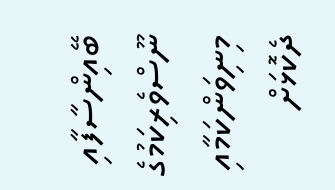ބޭއިންސާފާއި ނޫސްވެރިކަމުގެ މިނިވަންކަމާއި ދެކޮޅަށް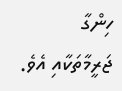ހިންގާ ޖަރީމާތަކާއި އެވެ.